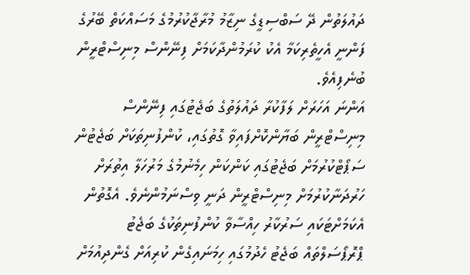ދައުލަތުން ދޭ ސަބްސިޑީގެ ނިޒާމު މުރާޖާކުރުމުގެ މަސައްކަތް ބޭރުގެ ފަންނީ އެހީތެރިކަމާ އެކު ކުރަމުންދާކަމަށް ފިނޭންސް މިނިސްޓްރީން ބުނެފިއެވެ.
އަންނަ އަހަރަށް ލަފާކުރާ ދައުލަތުގެ ބަޖެޓުގައި ފިނޭންސް މިނިސްޓްރީން ބަޔާންކޮށްފައިވާ ގޮތުގައި، ކުންފުނިތަކަށް ބަޖެޓުން ސަޕޯޓްކުރުމަށް ބަޖެޓުގައި ކަންކަން ހިމެނުމުގެ މަރުހަލާ އިތުރަށް ހަރުދަނާކުރުމަށް މިނިސްޓްރީން ދަނީ ވިސްނަމުންނެވެ. އެގޮތުން އެކަމަށްޓަކައި ސަރުކާރު ހިއްސާވާ ކުންފުނިތަކުގެ ބަޖެޓު ޕްރޮޕޯސަލްތައް ބަޖެޓު ހެދުމުގައި ހިމަނައިގެން ކުރިއަށް ގެންދިއުމަށް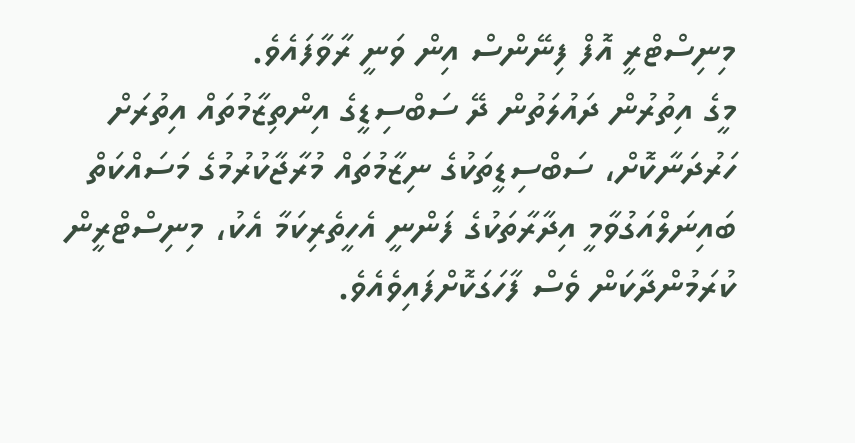މިނިސްޓްރީ އޮފް ފިނޭންސް އިން ވަނީ ރާވާފައެވެ.
މީގެ އިތުރުން ދައުލަތުން ދޭ ސަބްސިޑީގެ އިންތިޒާމުތައް އިތުރަށް ހަރުދަނާކޮށް، ސަބްސިޑީތަކުގެ ނިޒާމުތައް މުރާޖާކުރުމުގެ މަސައްކަތް ބައިނަލްއަގުވާމީ އިދާރާތަކުގެ ފަންނީ އެހީތެރިކަމާ އެކު، މިނިސްޓްރީން ކުރަމުންދާކަން ވެސް ފާހަގަކޮށްފައިވެއެވެ.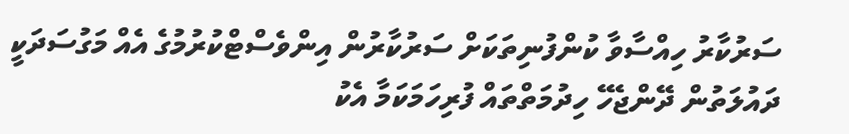ސަރުކާރު ހިއްސާވާ ކުންފުނިތަކަށް ސަރުކާރުން އިންވެސްޓްކުރުމުގެ އެއް މަގުސަދަކީ ދައުލަތުން ދޭންޖެހޭ ހިދުމަތްތައް ފުރިހަމަކަމާ އެކު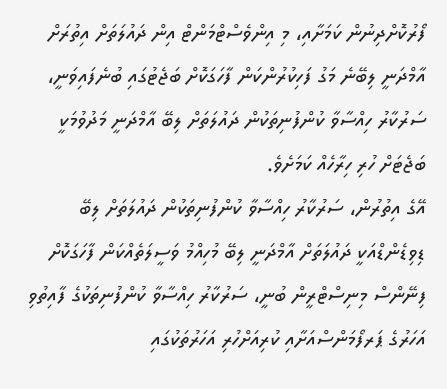ފޯރުކޮށްދިނުން ކަމަށާއި، މި އިންވެސްޓްމަންޓް އިން ދައުލަތަށް އިތުރަށް އާމްދަނީ ލިބޭނެ މަގު ފަހިކުރުންކަން ފާހަގަކޮށް ބަޖެޓުގައި ބުނެފައިވަނީ، ސަރުކާރު ހިއްސާވާ ކުންފުނިތަކުން ދައުލަތަށް ލިބޭ އާމްދަނީ މަދުވުމަކީ ބަޖެޓަށް ހުރި ހިރާހެއް ކަމަށެވެ.
އޭގެ އިތުރުން، ސަރުކާރު ހިއްސާވާ ކުންފުނިތަކުން ދައުލަތަށް ލިބޭ ޑިވިޑެންޑްއަކީ ދައުލަތަށް އާމްދަނީ ލިބޭ މުހިއްމު ވަސީލަތެއްކަން ފާހަގަކޮށް ފިނޭންސް މިނިސްޓްރީން ބުނީ، ސަރުކާރު ހިއްސާވާ ކުންފުނިތަކުގެ ފާއިތުވި އަހަރުގެ ޕަރފޯމަންސްއަށާއި ކުރިއަށްހުރި އަހަރުތަކުގައި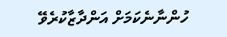ހުންނާނެކަމަށް އަންދާޒާކުރެވޭ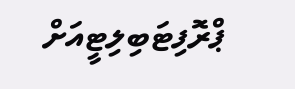ޕްރޮފިޓަބިލިޓީއަށް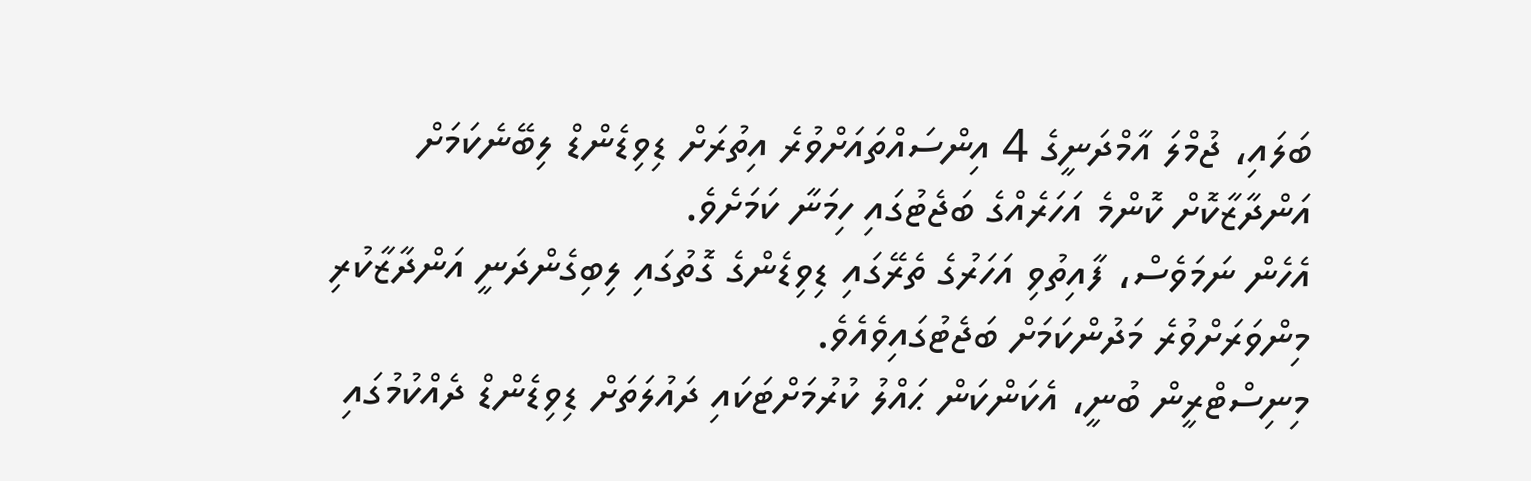ބަލައި، ޖުމްލަ އާމްދަނީގެ 4 އިންސައްތައަށްވުރެ އިތުރަށް ޑިވިޑެންޑް ލިބޭނެކަމަށް އަންދާޒާކޮށް ކޮންމެ އަހަރެއްގެ ބަޖެޓުގައި ހިމަނާ ކަމަށެވެ.
އެހެން ނަމަވެސް، ފާއިތުވި އަހަރުގެ ތެރޭގައި ޑިވިޑެންގެ ގޮތުގައި ލިބިގެންދަނީ އަންދާޒާކުރި މިންވަރަށްވުރެ މަދުންކަމަށް ބަޖެޓުގައިވެއެވެ.
މިނިސްޓްރީން ބުނީ، އެކަންކަން ޙައްލު ކުރުމަށްޓަކައި ދައުލަތަށް ޑިވިޑެންޑް ދެއްކުމުގައި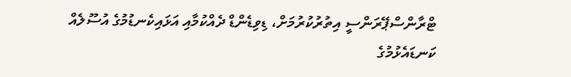ޓްރާންސްޕޭރަންސީ އިތުރުކުރުމަށް، ޑިވިޑެންޑް ދެއްކުމާއި އަޅައިކެނޑުމުގެ އުސޫލެއް ކަނޑައެޅުމުގެ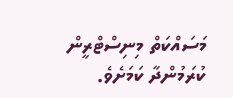މަސައްކަތް މިނިސްޓްރީން ކުރަމުންދާ ކަމަށެވެ.